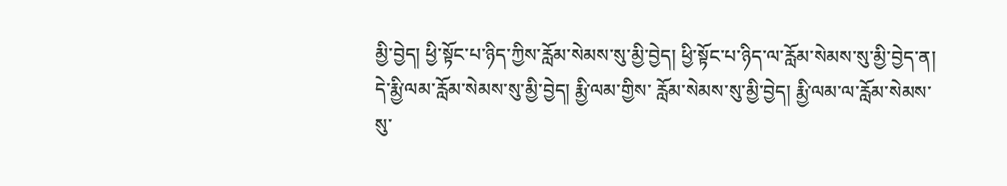མྱི་བྱེད། ཕྱི་སྟོང་པ་ཉིད་ཀྱིས་རློམ་སེམས་སུ་མྱི་བྱེད། ཕྱི་སྟོང་པ་ཉིད་ལ་རློམ་སེམས་སུ་མྱི་བྱེད་ན། དེ་རྨྱི་ལམ་རློམ་སེམས་སུ་མྱི་བྱེད། རྨྱི་ལམ་གྱིས་ རློམ་སེམས་སུ་མྱི་བྱེད། རྨྱི་ལམ་ལ་རློམ་སེམས་སུ་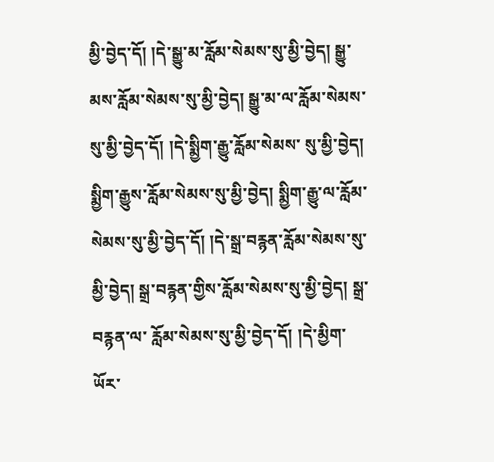མྱི་བྱེད་དོ། །དེ་སྒྱུ་མ་རློམ་སེམས་སུ་མྱི་བྱེད། སྒྱུ་མས་རློམ་སེམས་སུ་མྱི་བྱེད། སྒྱུ་མ་ལ་རློམ་སེམས་སུ་མྱི་བྱེད་དོ། །དེ་སྨྱིག་རྒྱུ་རློམ་སེམས་ སུ་མྱི་བྱེད། སྨྱིག་རྒྱུས་རློམ་སེམས་སུ་མྱི་བྱེད། སྨྱིག་རྒྱུ་ལ་རློམ་སེམས་སུ་མྱི་བྱེད་དོ། །དེ་སྒྲ་བརྙན་རློམ་སེམས་སུ་མྱི་བྱེད། སྒྲ་བརྙན་གྱིས་རློམ་སེམས་སུ་མྱི་བྱེད། སྒྲ་བརྙན་ལ་ རློམ་སེམས་སུ་མྱི་བྱེད་དོ། །དེ་མྱིག་ཡོར་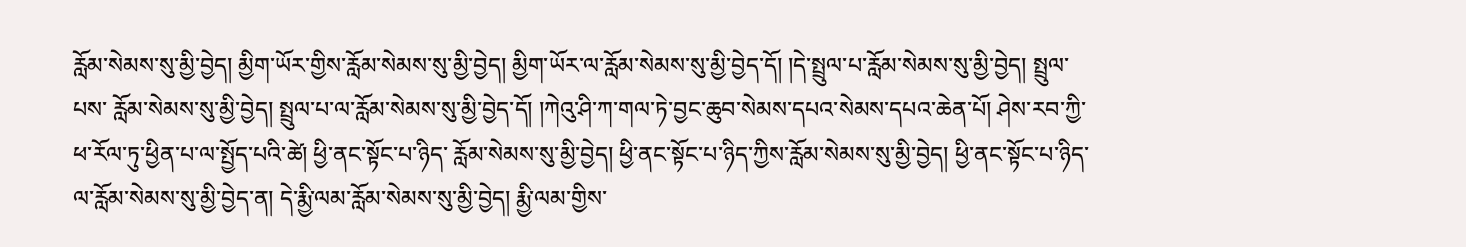རློམ་སེམས་སུ་མྱི་བྱེད། མྱིག་ཡོར་གྱིས་རློམ་སེམས་སུ་མྱི་བྱེད། མྱིག་ཡོར་ལ་རློམ་སེམས་སུ་མྱི་བྱེད་དོ། །དེ་སྤྲུལ་པ་རློམ་སེམས་སུ་མྱི་བྱེད། སྤྲུལ་པས་ རློམ་སེམས་སུ་མྱི་བྱེད། སྤྲུལ་པ་ལ་རློམ་སེམས་སུ་མྱི་བྱེད་དོ། །ཀེའུ་ཤི་ཀ་གལ་ཏེ་བྱང་ཆུབ་སེམས་དཔའ་སེམས་དཔའ་ཆེན་པོ། ཤེས་རབ་ཀྱི་ཕ་རོལ་ཏུ་ཕྱིན་པ་ལ་སྤྱོད་པའི་ཚེ། ཕྱི་ནང་སྟོང་པ་ཉིད་ རློམ་སེམས་སུ་མྱི་བྱེད། ཕྱི་ནང་སྟོང་པ་ཉིད་ཀྱིས་རློམ་སེམས་སུ་མྱི་བྱེད། ཕྱི་ནང་སྟོང་པ་ཉིད་ལ་རློམ་སེམས་སུ་མྱི་བྱེད་ན། དེ་རྨྱི་ལམ་རློམ་སེམས་སུ་མྱི་བྱེད། རྨྱི་ལམ་གྱིས་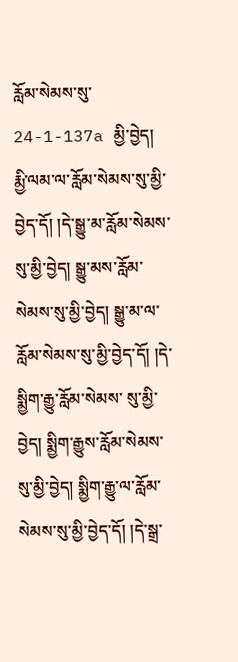རློམ་སེམས་སུ་ 24-1-137a མྱི་བྱེད། རྨྱི་ལམ་ལ་རློམ་སེམས་སུ་མྱི་བྱེད་དོ། །དེ་སྒྱུ་མ་རློམ་སེམས་སུ་མྱི་བྱེད། སྒྱུ་མས་རློམ་སེམས་སུ་མྱི་བྱེད། སྒྱུ་མ་ལ་རློམ་སེམས་སུ་མྱི་བྱེད་དོ། །དེ་སྨྱིག་རྒྱུ་རློམ་སེམས་ སུ་མྱི་བྱེད། སྨྱིག་རྒྱུས་རློམ་སེམས་སུ་མྱི་བྱེད། སྨྱིག་རྒྱུ་ལ་རློམ་སེམས་སུ་མྱི་བྱེད་དོ། །དེ་སྒྲ་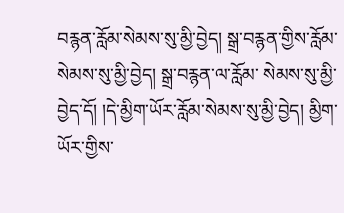བརྙན་རློམ་སེམས་སུ་མྱི་བྱེད། སྒྲ་བརྙན་གྱིས་རློམ་སེམས་སུ་མྱི་བྱེད། སྒྲ་བརྙན་ལ་རློམ་ སེམས་སུ་མྱི་བྱེད་དོ། །དེ་མྱིག་ཡོར་རློམ་སེམས་སུ་མྱི་བྱེད། མྱིག་ཡོར་གྱིས་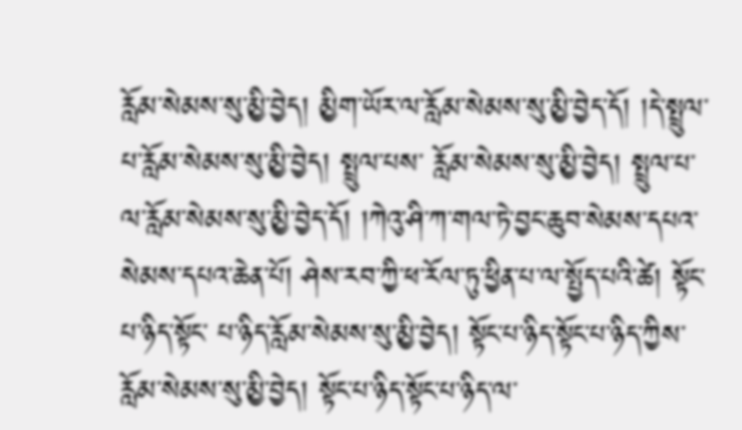རློམ་སེམས་སུ་མྱི་བྱེད། མྱིག་ཡོར་ལ་རློམ་སེམས་སུ་མྱི་བྱེད་དོ། །དེ་སྤྲུལ་པ་རློམ་སེམས་སུ་མྱི་བྱེད། སྤྲུལ་པས་ རློམ་སེམས་སུ་མྱི་བྱེད། སྤྲུལ་པ་ལ་རློམ་སེམས་སུ་མྱི་བྱེད་དོ། །ཀེའུ་ཤི་ཀ་གལ་ཏེ་བྱང་ཆུབ་སེམས་དཔའ་སེམས་དཔའ་ཆེན་པོ། ཤེས་རབ་ཀྱི་ཕ་རོལ་ཏུ་ཕྱིན་པ་ལ་སྤྱོད་པའི་ཚེ། སྟོང་པ་ཉིད་སྟོང་ པ་ཉིད་རློམ་སེམས་སུ་མྱི་བྱེད། སྟོང་པ་ཉིད་སྟོང་པ་ཉིད་ཀྱིས་རློམ་སེམས་སུ་མྱི་བྱེད། སྟོང་པ་ཉིད་སྟོང་པ་ཉིད་ལ་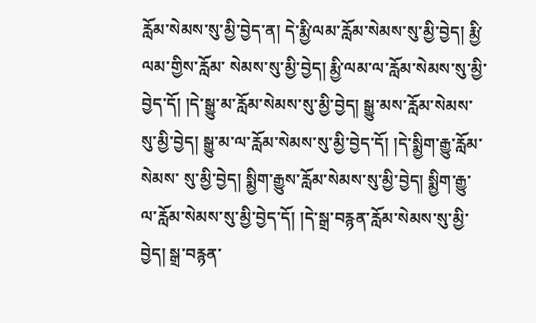རློམ་སེམས་སུ་མྱི་བྱེད་ན། དེ་རྨྱི་ལམ་རློམ་སེམས་སུ་མྱི་བྱེད། རྨྱི་ལམ་གྱིས་རློམ་ སེམས་སུ་མྱི་བྱེད། རྨྱི་ལམ་ལ་རློམ་སེམས་སུ་མྱི་བྱེད་དོ། །དེ་སྒྱུ་མ་རློམ་སེམས་སུ་མྱི་བྱེད། སྒྱུ་མས་རློམ་སེམས་སུ་མྱི་བྱེད། སྒྱུ་མ་ལ་རློམ་སེམས་སུ་མྱི་བྱེད་དོ། །དེ་སྨྱིག་རྒྱུ་རློམ་སེམས་ སུ་མྱི་བྱེད། སྨྱིག་རྒྱུས་རློམ་སེམས་སུ་མྱི་བྱེད། སྨྱིག་རྒྱུ་ལ་རློམ་སེམས་སུ་མྱི་བྱེད་དོ། །དེ་སྒྲ་བརྙན་རློམ་སེམས་སུ་མྱི་བྱེད། སྒྲ་བརྙན་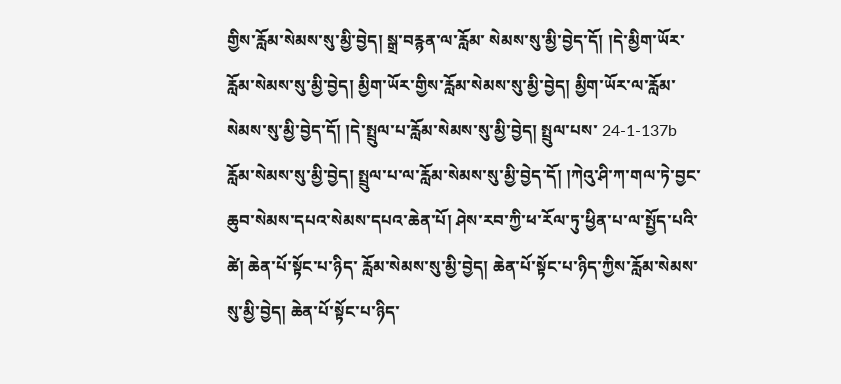གྱིས་རློམ་སེམས་སུ་མྱི་བྱེད། སྒྲ་བརྙན་ལ་རློམ་ སེམས་སུ་མྱི་བྱེད་དོ། །དེ་མྱིག་ཡོར་རློམ་སེམས་སུ་མྱི་བྱེད། མྱིག་ཡོར་གྱིས་རློམ་སེམས་སུ་མྱི་བྱེད། མྱིག་ཡོར་ལ་རློམ་སེམས་སུ་མྱི་བྱེད་དོ། །དེ་སྤྲུལ་པ་རློམ་སེམས་སུ་མྱི་བྱེད། སྤྲུལ་པས་ 24-1-137b རློམ་སེམས་སུ་མྱི་བྱེད། སྤྲུལ་པ་ལ་རློམ་སེམས་སུ་མྱི་བྱེད་དོ། །ཀེའུ་ཤི་ཀ་གལ་ཏེ་བྱང་ཆུབ་སེམས་དཔའ་སེམས་དཔའ་ཆེན་པོ། ཤེས་རབ་ཀྱི་ཕ་རོལ་ཏུ་ཕྱིན་པ་ལ་སྤྱོད་པའི་ཚེ། ཆེན་པོ་སྟོང་པ་ཉིད་ རློམ་སེམས་སུ་མྱི་བྱེད། ཆེན་པོ་སྟོང་པ་ཉིད་ཀྱིས་རློམ་སེམས་སུ་མྱི་བྱེད། ཆེན་པོ་སྟོང་པ་ཉིད་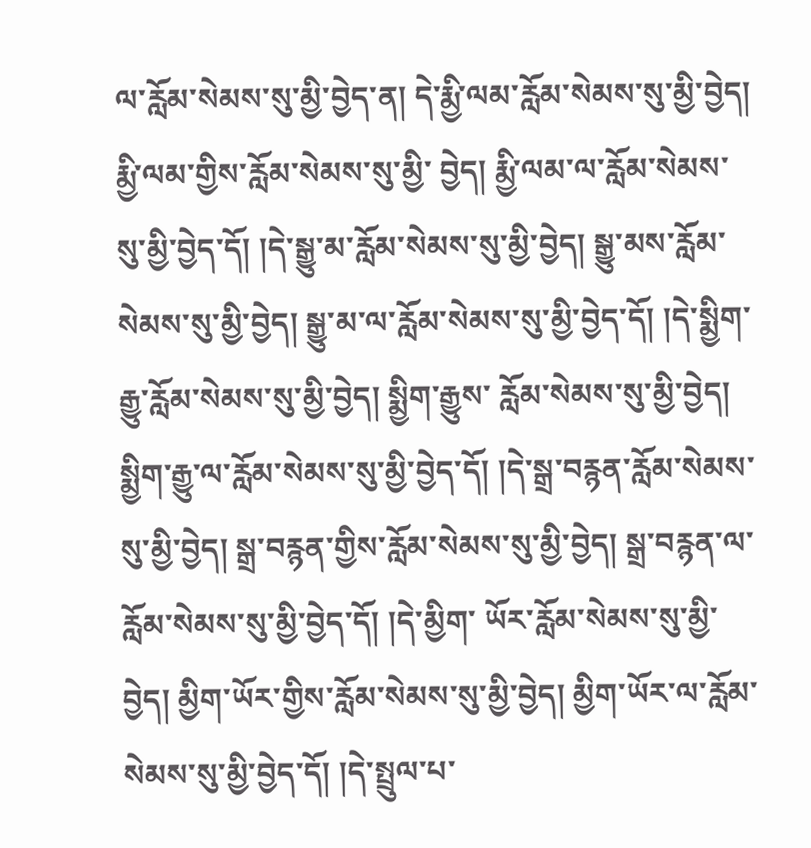ལ་རློམ་སེམས་སུ་མྱི་བྱེད་ན། དེ་རྨྱི་ལམ་རློམ་སེམས་སུ་མྱི་བྱེད། རྨྱི་ལམ་གྱིས་རློམ་སེམས་སུ་མྱི་ བྱེད། རྨྱི་ལམ་ལ་རློམ་སེམས་སུ་མྱི་བྱེད་དོ། །དེ་སྒྱུ་མ་རློམ་སེམས་སུ་མྱི་བྱེད། སྒྱུ་མས་རློམ་སེམས་སུ་མྱི་བྱེད། སྒྱུ་མ་ལ་རློམ་སེམས་སུ་མྱི་བྱེད་དོ། །དེ་སྨྱིག་རྒྱུ་རློམ་སེམས་སུ་མྱི་བྱེད། སྨྱིག་རྒྱུས་ རློམ་སེམས་སུ་མྱི་བྱེད། སྨྱིག་རྒྱུ་ལ་རློམ་སེམས་སུ་མྱི་བྱེད་དོ། །དེ་སྒྲ་བརྙན་རློམ་སེམས་སུ་མྱི་བྱེད། སྒྲ་བརྙན་གྱིས་རློམ་སེམས་སུ་མྱི་བྱེད། སྒྲ་བརྙན་ལ་རློམ་སེམས་སུ་མྱི་བྱེད་དོ། །དེ་མྱིག་ ཡོར་རློམ་སེམས་སུ་མྱི་བྱེད། མྱིག་ཡོར་གྱིས་རློམ་སེམས་སུ་མྱི་བྱེད། མྱིག་ཡོར་ལ་རློམ་སེམས་སུ་མྱི་བྱེད་དོ། །དེ་སྤྲུལ་པ་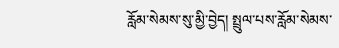རློམ་སེམས་སུ་མྱི་བྱེད། སྤྲུལ་པས་རློམ་སེམས་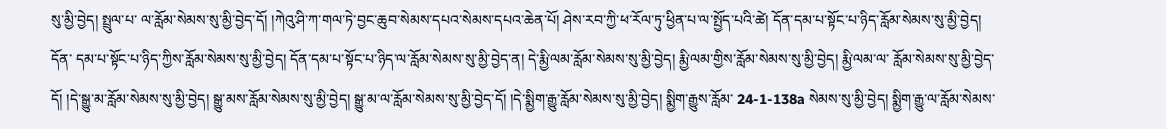སུ་མྱི་བྱེད། སྤྲུལ་པ་ ལ་རློམ་སེམས་སུ་མྱི་བྱེད་དོ། །ཀེའུ་ཤི་ཀ་གལ་ཏེ་བྱང་ཆུབ་སེམས་དཔའ་སེམས་དཔའ་ཆེན་པོ། ཤེས་རབ་ཀྱི་ཕ་རོལ་ཏུ་ཕྱིན་པ་ལ་སྤྱོད་པའི་ཚེ། དོན་དམ་པ་སྟོང་པ་ཉིད་རློམ་སེམས་སུ་མྱི་བྱེད། དོན་ དམ་པ་སྟོང་པ་ཉིད་ཀྱིས་རློམ་སེམས་སུ་མྱི་བྱེད། དོན་དམ་པ་སྟོང་པ་ཉིད་ལ་རློམ་སེམས་སུ་མྱི་བྱེད་ན། དེ་རྨྱི་ལམ་རློམ་སེམས་སུ་མྱི་བྱེད། རྨྱི་ལམ་གྱིས་རློམ་སེམས་སུ་མྱི་བྱེད། རྨྱི་ལམ་ལ་ རློམ་སེམས་སུ་མྱི་བྱེད་དོ། །དེ་སྒྱུ་མ་རློམ་སེམས་སུ་མྱི་བྱེད། སྒྱུ་མས་རློམ་སེམས་སུ་མྱི་བྱེད། སྒྱུ་མ་ལ་རློམ་སེམས་སུ་མྱི་བྱེད་དོ། །དེ་སྨྱིག་རྒྱུ་རློམ་སེམས་སུ་མྱི་བྱེད། སྨྱིག་རྒྱུས་རློམ་ 24-1-138a སེམས་སུ་མྱི་བྱེད། སྨྱིག་རྒྱུ་ལ་རློམ་སེམས་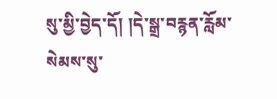སུ་མྱི་བྱེད་དོ། །དེ་སྒྲ་བརྙན་རློམ་སེམས་སུ་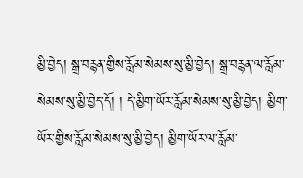མྱི་བྱེད། སྒྲ་བརྙན་གྱིས་རློམ་སེམས་སུ་མྱི་བྱེད། སྒྲ་བརྙན་ལ་རློམ་སེམས་སུ་མྱི་བྱེད་དོ། ། དེ་མྱིག་ཡོར་རློམ་སེམས་སུ་མྱི་བྱེད། མྱིག་ཡོར་གྱིས་རློམ་སེམས་སུ་མྱི་བྱེད། མྱིག་ཡོར་ལ་རློམ་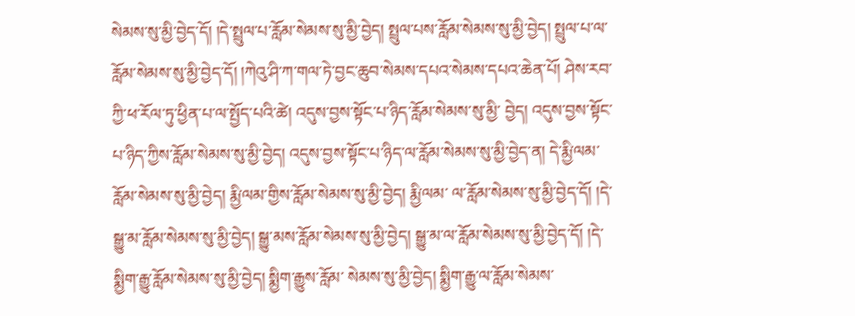སེམས་སུ་མྱི་བྱེད་དོ། །དེ་སྤྲུལ་པ་རློམ་སེམས་སུ་མྱི་བྱེད། སྤྲུལ་པས་རློམ་སེམས་སུ་མྱི་བྱེད། སྤྲུལ་པ་ལ་རློམ་སེམས་སུ་མྱི་བྱེད་དོ། །ཀེའུ་ཤི་ཀ་གལ་ཏེ་བྱང་ཆུབ་སེམས་དཔའ་སེམས་དཔའ་ཆེན་པོ། ཤེས་རབ་ཀྱི་ཕ་རོལ་ཏུ་ཕྱིན་པ་ལ་སྤྱོད་པའི་ཚེ། འདུས་བྱས་སྟོང་པ་ཉིད་རློམ་སེམས་སུ་མྱི་ བྱེད། འདུས་བྱས་སྟོང་པ་ཉིད་ཀྱིས་རློམ་སེམས་སུ་མྱི་བྱེད། འདུས་བྱས་སྟོང་པ་ཉིད་ལ་རློམ་སེམས་སུ་མྱི་བྱེད་ན། དེ་རྨྱི་ལམ་རློམ་སེམས་སུ་མྱི་བྱེད། རྨྱི་ལམ་གྱིས་རློམ་སེམས་སུ་མྱི་བྱེད། རྨྱི་ལམ་ ལ་རློམ་སེམས་སུ་མྱི་བྱེད་དོ། །དེ་སྒྱུ་མ་རློམ་སེམས་སུ་མྱི་བྱེད། སྒྱུ་མས་རློམ་སེམས་སུ་མྱི་བྱེད། སྒྱུ་མ་ལ་རློམ་སེམས་སུ་མྱི་བྱེད་དོ། །དེ་སྨྱིག་རྒྱུ་རློམ་སེམས་སུ་མྱི་བྱེད། སྨྱིག་རྒྱུས་རློམ་ སེམས་སུ་མྱི་བྱེད། སྨྱིག་རྒྱུ་ལ་རློམ་སེམས་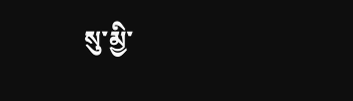སུ་མྱི་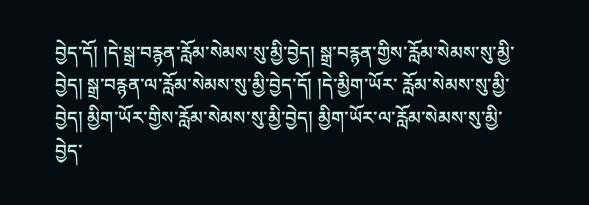བྱེད་དོ། །དེ་སྒྲ་བརྙན་རློམ་སེམས་སུ་མྱི་བྱེད། སྒྲ་བརྙན་གྱིས་རློམ་སེམས་སུ་མྱི་བྱེད། སྒྲ་བརྙན་ལ་རློམ་སེམས་སུ་མྱི་བྱེད་དོ། །དེ་མྱིག་ཡོར་ རློམ་སེམས་སུ་མྱི་བྱེད། མྱིག་ཡོར་གྱིས་རློམ་སེམས་སུ་མྱི་བྱེད། མྱིག་ཡོར་ལ་རློམ་སེམས་སུ་མྱི་བྱེད་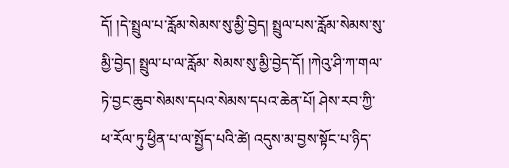དོ། །དེ་སྤྲུལ་པ་རློམ་སེམས་སུ་མྱི་བྱེད། སྤྲུལ་པས་རློམ་སེམས་སུ་མྱི་བྱེད། སྤྲུལ་པ་ལ་རློམ་ སེམས་སུ་མྱི་བྱེད་དོ། །ཀེའུ་ཤི་ཀ་གལ་ཏེ་བྱང་ཆུབ་སེམས་དཔའ་སེམས་དཔའ་ཆེན་པོ། ཤེས་རབ་ཀྱི་ཕ་རོལ་ཏུ་ཕྱིན་པ་ལ་སྤྱོད་པའི་ཚེ། འདུས་མ་བྱས་སྟོང་པ་ཉིད་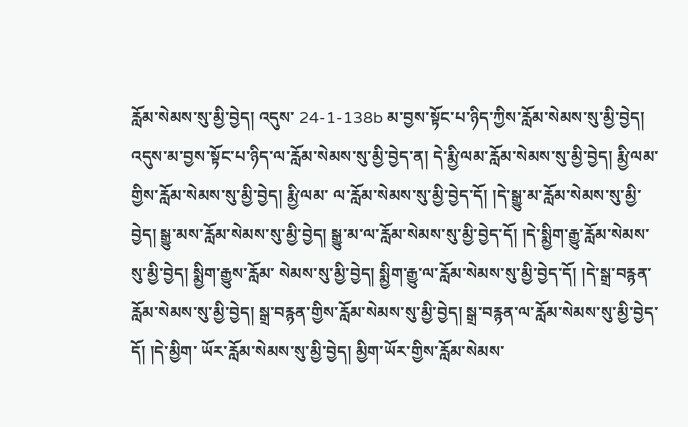རློམ་སེམས་སུ་མྱི་བྱེད། འདུས་ 24-1-138b མ་བྱས་སྟོང་པ་ཉིད་ཀྱིས་རློམ་སེམས་སུ་མྱི་བྱེད། འདུས་མ་བྱས་སྟོང་པ་ཉིད་ལ་རློམ་སེམས་སུ་མྱི་བྱེད་ན། དེ་རྨྱི་ལམ་རློམ་སེམས་སུ་མྱི་བྱེད། རྨྱི་ལམ་གྱིས་རློམ་སེམས་སུ་མྱི་བྱེད། རྨྱི་ལམ་ ལ་རློམ་སེམས་སུ་མྱི་བྱེད་དོ། །དེ་སྒྱུ་མ་རློམ་སེམས་སུ་མྱི་བྱེད། སྒྱུ་མས་རློམ་སེམས་སུ་མྱི་བྱེད། སྒྱུ་མ་ལ་རློམ་སེམས་སུ་མྱི་བྱེད་དོ། །དེ་སྨྱིག་རྒྱུ་རློམ་སེམས་སུ་མྱི་བྱེད། སྨྱིག་རྒྱུས་རློམ་ སེམས་སུ་མྱི་བྱེད། སྨྱིག་རྒྱུ་ལ་རློམ་སེམས་སུ་མྱི་བྱེད་དོ། །དེ་སྒྲ་བརྙན་རློམ་སེམས་སུ་མྱི་བྱེད། སྒྲ་བརྙན་གྱིས་རློམ་སེམས་སུ་མྱི་བྱེད། སྒྲ་བརྙན་ལ་རློམ་སེམས་སུ་མྱི་བྱེད་དོ། །དེ་མྱིག་ ཡོར་རློམ་སེམས་སུ་མྱི་བྱེད། མྱིག་ཡོར་གྱིས་རློམ་སེམས་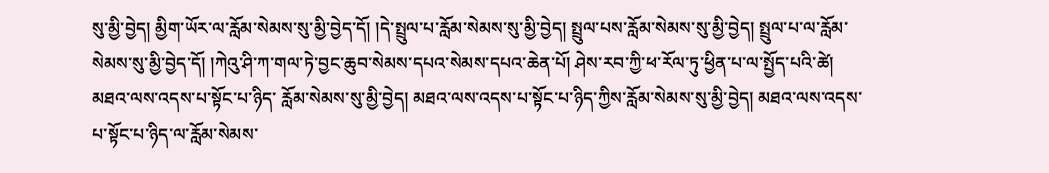སུ་མྱི་བྱེད། མྱིག་ཡོར་ལ་རློམ་སེམས་སུ་མྱི་བྱེད་དོ། །དེ་སྤྲུལ་པ་རློམ་སེམས་སུ་མྱི་བྱེད། སྤྲུལ་པས་རློམ་སེམས་སུ་མྱི་བྱེད། སྤྲུལ་པ་ལ་རློམ་སེམས་སུ་མྱི་བྱེད་དོ། །ཀེའུ་ཤི་ཀ་གལ་ཏེ་བྱང་ཆུབ་སེམས་དཔའ་སེམས་དཔའ་ཆེན་པོ། ཤེས་རབ་ཀྱི་ཕ་རོལ་ཏུ་ཕྱིན་པ་ལ་སྤྱོད་པའི་ཚེ། མཐའ་ལས་འདས་པ་སྟོང་པ་ཉིད་ རློམ་སེམས་སུ་མྱི་བྱེད། མཐའ་ལས་འདས་པ་སྟོང་པ་ཉིད་ཀྱིས་རློམ་སེམས་སུ་མྱི་བྱེད། མཐའ་ལས་འདས་པ་སྟོང་པ་ཉིད་ལ་རློམ་སེམས་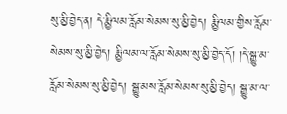སུ་མྱི་བྱེད་ན། དེ་རྨྱི་ལམ་རློམ་སེམས་སུ་མྱི་བྱེད། རྨྱི་ལམ་གྱིས་རློམ་སེམས་སུ་མྱི་བྱེད། རྨྱི་ལམ་ལ་རློམ་སེམས་སུ་མྱི་བྱེད་དོ། །དེ་སྒྱུ་མ་རློམ་སེམས་སུ་མྱི་བྱེད། སྒྱུ་མས་རློམ་སེམས་སུ་མྱི་བྱེད། སྒྱུ་མ་ལ་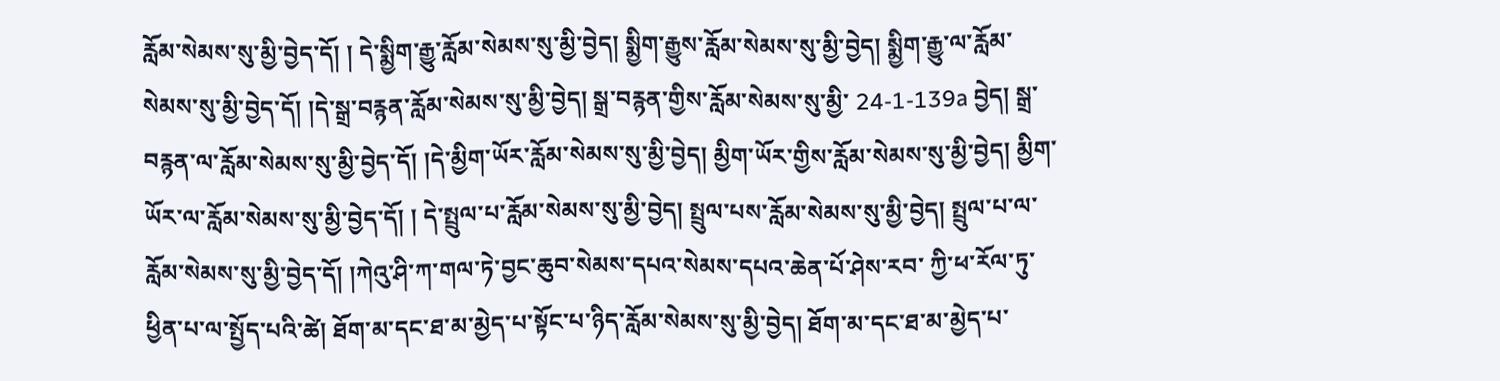རློམ་སེམས་སུ་མྱི་བྱེད་དོ། ། དེ་སྨྱིག་རྒྱུ་རློམ་སེམས་སུ་མྱི་བྱེད། སྨྱིག་རྒྱུས་རློམ་སེམས་སུ་མྱི་བྱེད། སྨྱིག་རྒྱུ་ལ་རློམ་སེམས་སུ་མྱི་བྱེད་དོ། །དེ་སྒྲ་བརྙན་རློམ་སེམས་སུ་མྱི་བྱེད། སྒྲ་བརྙན་གྱིས་རློམ་སེམས་སུ་མྱི་ 24-1-139a བྱེད། སྒྲ་བརྙན་ལ་རློམ་སེམས་སུ་མྱི་བྱེད་དོ། །དེ་མྱིག་ཡོར་རློམ་སེམས་སུ་མྱི་བྱེད། མྱིག་ཡོར་གྱིས་རློམ་སེམས་སུ་མྱི་བྱེད། མྱིག་ཡོར་ལ་རློམ་སེམས་སུ་མྱི་བྱེད་དོ། ། དེ་སྤྲུལ་པ་རློམ་སེམས་སུ་མྱི་བྱེད། སྤྲུལ་པས་རློམ་སེམས་སུ་མྱི་བྱེད། སྤྲུལ་པ་ལ་རློམ་སེམས་སུ་མྱི་བྱེད་དོ། །ཀེའུ་ཤི་ཀ་གལ་ཏེ་བྱང་ཆུབ་སེམས་དཔའ་སེམས་དཔའ་ཆེན་པོ་ཤེས་རབ་ ཀྱི་ཕ་རོལ་ཏུ་ཕྱིན་པ་ལ་སྤྱོད་པའི་ཚེ། ཐོག་མ་དང་ཐ་མ་མྱེད་པ་སྟོང་པ་ཉིད་རློམ་སེམས་སུ་མྱི་བྱེད། ཐོག་མ་དང་ཐ་མ་མྱེད་པ་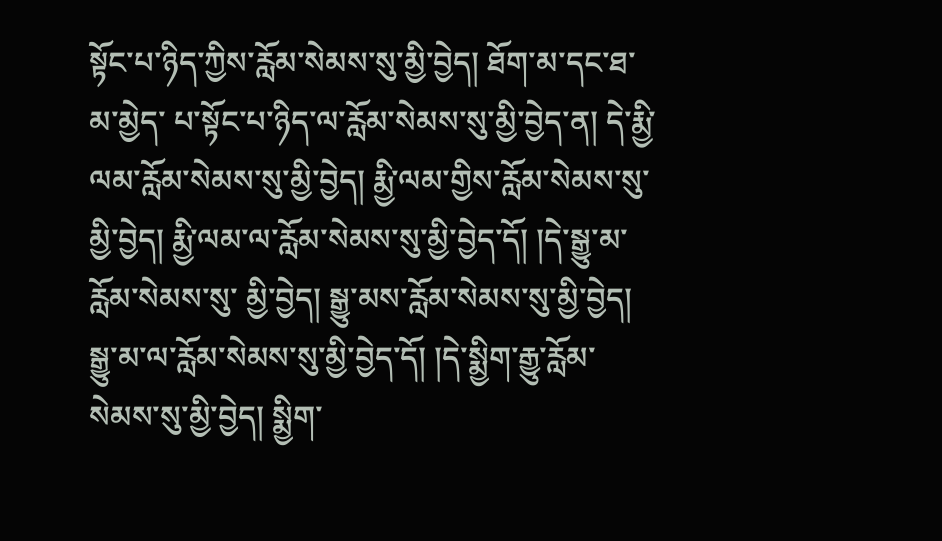སྟོང་པ་ཉིད་ཀྱིས་རློམ་སེམས་སུ་མྱི་བྱེད། ཐོག་མ་དང་ཐ་མ་མྱེད་ པ་སྟོང་པ་ཉིད་ལ་རློམ་སེམས་སུ་མྱི་བྱེད་ན། དེ་རྨྱི་ལམ་རློམ་སེམས་སུ་མྱི་བྱེད། རྨྱི་ལམ་གྱིས་རློམ་སེམས་སུ་མྱི་བྱེད། རྨྱི་ལམ་ལ་རློམ་སེམས་སུ་མྱི་བྱེད་དོ། །དེ་སྒྱུ་མ་རློམ་སེམས་སུ་ མྱི་བྱེད། སྒྱུ་མས་རློམ་སེམས་སུ་མྱི་བྱེད། སྒྱུ་མ་ལ་རློམ་སེམས་སུ་མྱི་བྱེད་དོ། །དེ་སྨྱིག་རྒྱུ་རློམ་སེམས་སུ་མྱི་བྱེད། སྨྱིག་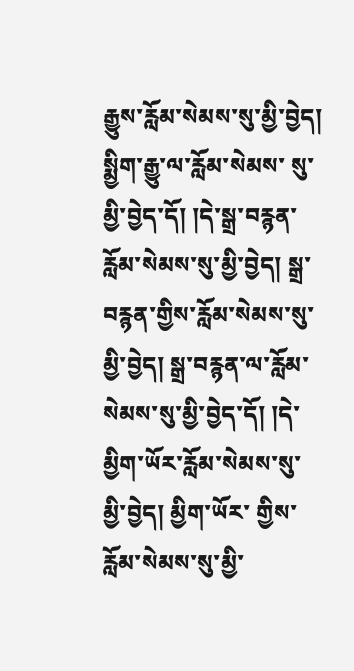རྒྱུས་རློམ་སེམས་སུ་མྱི་བྱེད། སྨྱིག་རྒྱུ་ལ་རློམ་སེམས་ སུ་མྱི་བྱེད་དོ། །དེ་སྒྲ་བརྙན་རློམ་སེམས་སུ་མྱི་བྱེད། སྒྲ་བརྙན་གྱིས་རློམ་སེམས་སུ་མྱི་བྱེད། སྒྲ་བརྙན་ལ་རློམ་སེམས་སུ་མྱི་བྱེད་དོ། །དེ་མྱིག་ཡོར་རློམ་སེམས་སུ་མྱི་བྱེད། མྱིག་ཡོར་ གྱིས་རློམ་སེམས་སུ་མྱི་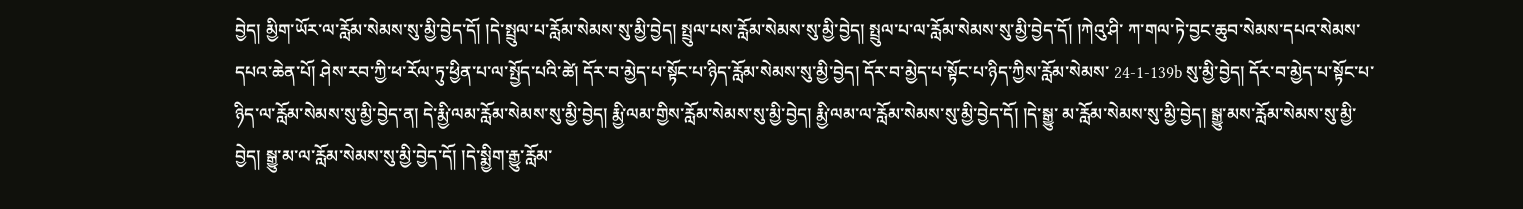བྱེད། མྱིག་ཡོར་ལ་རློམ་སེམས་སུ་མྱི་བྱེད་དོ། །དེ་སྤྲུལ་པ་རློམ་སེམས་སུ་མྱི་བྱེད། སྤྲུལ་པས་རློམ་སེམས་སུ་མྱི་བྱེད། སྤྲུལ་པ་ལ་རློམ་སེམས་སུ་མྱི་བྱེད་དོ། །ཀེའུ་ཤི་ ཀ་གལ་ཏེ་བྱང་ཆུབ་སེམས་དཔའ་སེམས་དཔའ་ཆེན་པོ། ཤེས་རབ་ཀྱི་ཕ་རོལ་ཏུ་ཕྱིན་པ་ལ་སྤྱོད་པའི་ཚེ། དོར་བ་མྱེད་པ་སྟོང་པ་ཉིད་རློམ་སེམས་སུ་མྱི་བྱེད། དོར་བ་མྱེད་པ་སྟོང་པ་ཉིད་ཀྱིས་རློམ་སེམས་ 24-1-139b སུ་མྱི་བྱེད། དོར་བ་མྱེད་པ་སྟོང་པ་ཉིད་ལ་རློམ་སེམས་སུ་མྱི་བྱེད་ན། དེ་རྨྱི་ལམ་རློམ་སེམས་སུ་མྱི་བྱེད། རྨྱི་ལམ་གྱིས་རློམ་སེམས་སུ་མྱི་བྱེད། རྨྱི་ལམ་ལ་རློམ་སེམས་སུ་མྱི་བྱེད་དོ། །དེ་སྒྱུ་ མ་རློམ་སེམས་སུ་མྱི་བྱེད། སྒྱུ་མས་རློམ་སེམས་སུ་མྱི་བྱེད། སྒྱུ་མ་ལ་རློམ་སེམས་སུ་མྱི་བྱེད་དོ། །དེ་སྨྱིག་རྒྱུ་རློམ་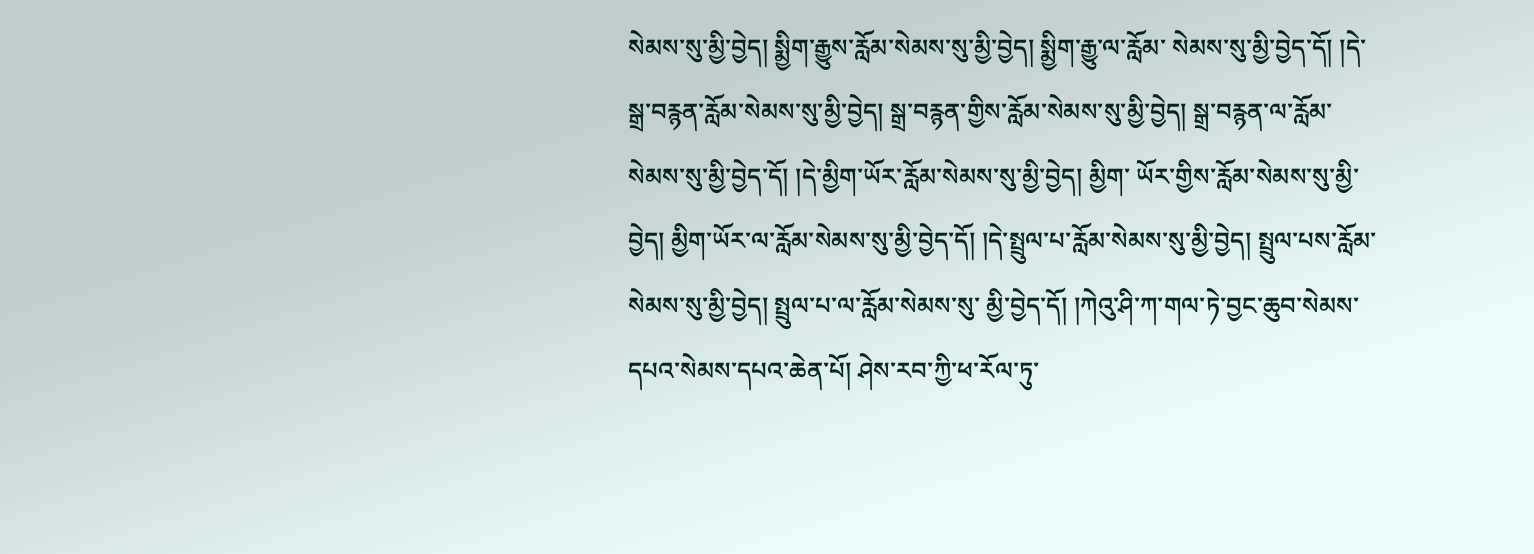སེམས་སུ་མྱི་བྱེད། སྨྱིག་རྒྱུས་རློམ་སེམས་སུ་མྱི་བྱེད། སྨྱིག་རྒྱུ་ལ་རློམ་ སེམས་སུ་མྱི་བྱེད་དོ། །དེ་སྒྲ་བརྙན་རློམ་སེམས་སུ་མྱི་བྱེད། སྒྲ་བརྙན་གྱིས་རློམ་སེམས་སུ་མྱི་བྱེད། སྒྲ་བརྙན་ལ་རློམ་སེམས་སུ་མྱི་བྱེད་དོ། །དེ་མྱིག་ཡོར་རློམ་སེམས་སུ་མྱི་བྱེད། མྱིག་ ཡོར་གྱིས་རློམ་སེམས་སུ་མྱི་བྱེད། མྱིག་ཡོར་ལ་རློམ་སེམས་སུ་མྱི་བྱེད་དོ། །དེ་སྤྲུལ་པ་རློམ་སེམས་སུ་མྱི་བྱེད། སྤྲུལ་པས་རློམ་སེམས་སུ་མྱི་བྱེད། སྤྲུལ་པ་ལ་རློམ་སེམས་སུ་ མྱི་བྱེད་དོ། །ཀེའུ་ཤི་ཀ་གལ་ཏེ་བྱང་ཆུབ་སེམས་དཔའ་སེམས་དཔའ་ཆེན་པོ། ཤེས་རབ་ཀྱི་ཕ་རོལ་ཏུ་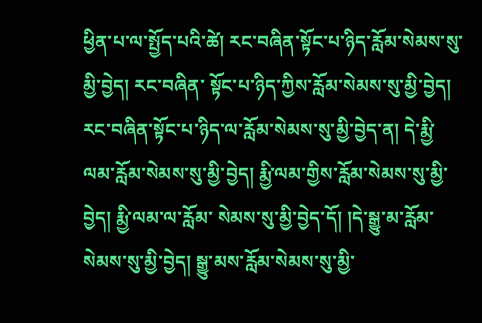ཕྱིན་པ་ལ་སྤྱོད་པའི་ཚེ། རང་བཞིན་སྟོང་པ་ཉིད་རློམ་སེམས་སུ་མྱི་བྱེད། རང་བཞིན་ སྟོང་པ་ཉིད་ཀྱིས་རློམ་སེམས་སུ་མྱི་བྱེད། རང་བཞིན་སྟོང་པ་ཉིད་ལ་རློམ་སེམས་སུ་མྱི་བྱེད་ན། དེ་རྨྱི་ལམ་རློམ་སེམས་སུ་མྱི་བྱེད། རྨྱི་ལམ་གྱིས་རློམ་སེམས་སུ་མྱི་བྱེད། རྨྱི་ལམ་ལ་རློམ་ སེམས་སུ་མྱི་བྱེད་དོ། །དེ་སྒྱུ་མ་རློམ་སེམས་སུ་མྱི་བྱེད། སྒྱུ་མས་རློམ་སེམས་སུ་མྱི་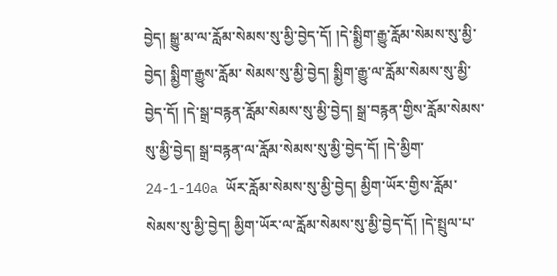བྱེད། སྒྱུ་མ་ལ་རློམ་སེམས་སུ་མྱི་བྱེད་དོ། །དེ་སྨྱིག་རྒྱུ་རློམ་སེམས་སུ་མྱི་བྱེད། སྨྱིག་རྒྱུས་རློམ་ སེམས་སུ་མྱི་བྱེད། སྨྱིག་རྒྱུ་ལ་རློམ་སེམས་སུ་མྱི་བྱེད་དོ། །དེ་སྒྲ་བརྙན་རློམ་སེམས་སུ་མྱི་བྱེད། སྒྲ་བརྙན་གྱིས་རློམ་སེམས་སུ་མྱི་བྱེད། སྒྲ་བརྙན་ལ་རློམ་སེམས་སུ་མྱི་བྱེད་དོ། །དེ་མྱིག་ 24-1-140a ཡོར་རློམ་སེམས་སུ་མྱི་བྱེད། མྱིག་ཡོར་གྱིས་རློམ་སེམས་སུ་མྱི་བྱེད། མྱིག་ཡོར་ལ་རློམ་སེམས་སུ་མྱི་བྱེད་དོ། །དེ་སྤྲུལ་པ་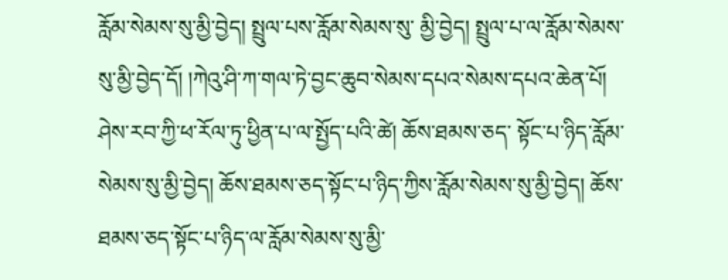རློམ་སེམས་སུ་མྱི་བྱེད། སྤྲུལ་པས་རློམ་སེམས་སུ་ མྱི་བྱེད། སྤྲུལ་པ་ལ་རློམ་སེམས་སུ་མྱི་བྱེད་དོ། །ཀེའུ་ཤི་ཀ་གལ་ཏེ་བྱང་ཆུབ་སེམས་དཔའ་སེམས་དཔའ་ཆེན་པོ། ཤེས་རབ་ཀྱི་ཕ་རོལ་ཏུ་ཕྱིན་པ་ལ་སྤྱོད་པའི་ཚེ། ཆོས་ཐམས་ཅད་ སྟོང་པ་ཉིད་རློམ་སེམས་སུ་མྱི་བྱེད། ཆོས་ཐམས་ཅད་སྟོང་པ་ཉིད་ཀྱིས་རློམ་སེམས་སུ་མྱི་བྱེད། ཆོས་ཐམས་ཅད་སྟོང་པ་ཉིད་ལ་རློམ་སེམས་སུ་མྱི་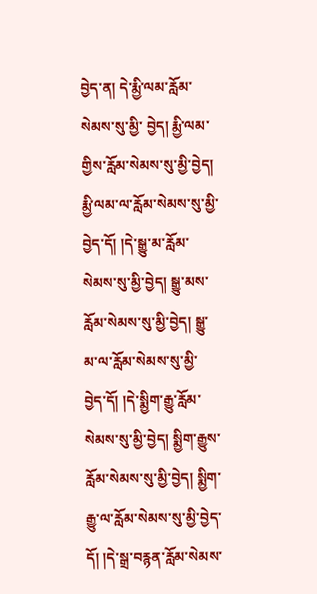བྱེད་ན། དེ་རྨྱི་ལམ་རློམ་སེམས་སུ་མྱི་ བྱེད། རྨྱི་ལམ་གྱིས་རློམ་སེམས་སུ་མྱི་བྱེད། རྨྱི་ལམ་ལ་རློམ་སེམས་སུ་མྱི་བྱེད་དོ། །དེ་སྒྱུ་མ་རློམ་སེམས་སུ་མྱི་བྱེད། སྒྱུ་མས་རློམ་སེམས་སུ་མྱི་བྱེད། སྒྱུ་མ་ལ་རློམ་སེམས་སུ་མྱི་ བྱེད་དོ། །དེ་སྨྱིག་རྒྱུ་རློམ་སེམས་སུ་མྱི་བྱེད། སྨྱིག་རྒྱུས་རློམ་སེམས་སུ་མྱི་བྱེད། སྨྱིག་རྒྱུ་ལ་རློམ་སེམས་སུ་མྱི་བྱེད་དོ། །དེ་སྒྲ་བརྙན་རློམ་སེམས་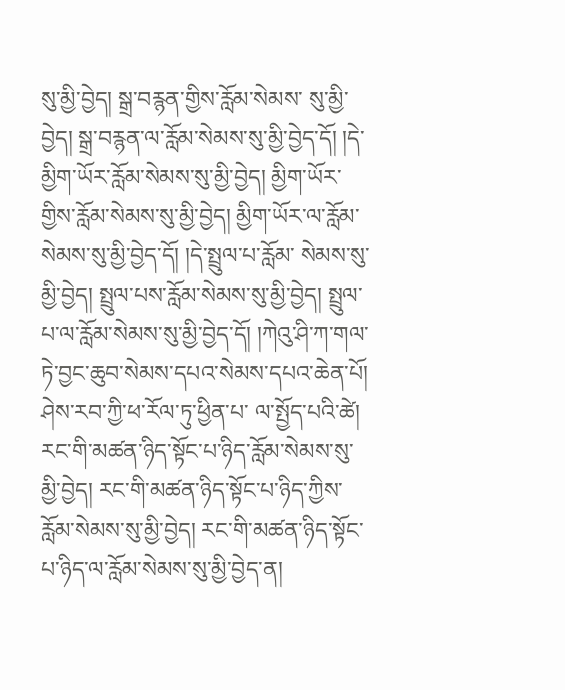སུ་མྱི་བྱེད། སྒྲ་བརྙན་གྱིས་རློམ་སེམས་ སུ་མྱི་བྱེད། སྒྲ་བརྙན་ལ་རློམ་སེམས་སུ་མྱི་བྱེད་དོ། །དེ་མྱིག་ཡོར་རློམ་སེམས་སུ་མྱི་བྱེད། མྱིག་ཡོར་གྱིས་རློམ་སེམས་སུ་མྱི་བྱེད། མྱིག་ཡོར་ལ་རློམ་སེམས་སུ་མྱི་བྱེད་དོ། །དེ་སྤྲུལ་པ་རློམ་ སེམས་སུ་མྱི་བྱེད། སྤྲུལ་པས་རློམ་སེམས་སུ་མྱི་བྱེད། སྤྲུལ་པ་ལ་རློམ་སེམས་སུ་མྱི་བྱེད་དོ། །ཀེའུ་ཤི་ཀ་གལ་ཏེ་བྱང་ཆུབ་སེམས་དཔའ་སེམས་དཔའ་ཆེན་པོ། ཤེས་རབ་ཀྱི་ཕ་རོལ་ཏུ་ཕྱིན་པ་ ལ་སྤྱོད་པའི་ཚེ། རང་གི་མཚན་ཉིད་སྟོང་པ་ཉིད་རློམ་སེམས་སུ་མྱི་བྱེད། རང་གི་མཚན་ཉིད་སྟོང་པ་ཉིད་ཀྱིས་རློམ་སེམས་སུ་མྱི་བྱེད། རང་གི་མཚན་ཉིད་སྟོང་པ་ཉིད་ལ་རློམ་སེམས་སུ་མྱི་བྱེད་ན།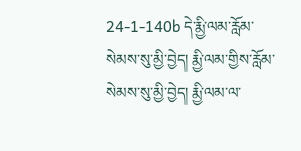24-1-140b དེ་རྨྱི་ལམ་རློམ་སེམས་སུ་མྱི་བྱེད། རྨྱི་ལམ་གྱིས་རློམ་སེམས་སུ་མྱི་བྱེད། རྨྱི་ལམ་ལ་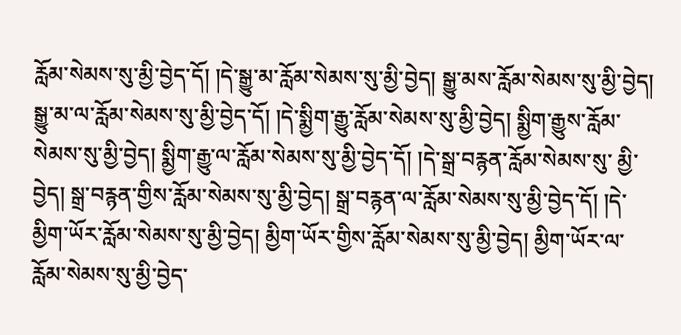རློམ་སེམས་སུ་མྱི་བྱེད་དོ། །དེ་སྒྱུ་མ་རློམ་སེམས་སུ་མྱི་བྱེད། སྒྱུ་མས་རློམ་སེམས་སུ་མྱི་བྱེད། སྒྱུ་མ་ལ་རློམ་སེམས་སུ་མྱི་བྱེད་དོ། །དེ་སྨྱིག་རྒྱུ་རློམ་སེམས་སུ་མྱི་བྱེད། སྨྱིག་རྒྱུས་རློམ་སེམས་སུ་མྱི་བྱེད། སྨྱིག་རྒྱུ་ལ་རློམ་སེམས་སུ་མྱི་བྱེད་དོ། །དེ་སྒྲ་བརྙན་རློམ་སེམས་སུ་ མྱི་བྱེད། སྒྲ་བརྙན་གྱིས་རློམ་སེམས་སུ་མྱི་བྱེད། སྒྲ་བརྙན་ལ་རློམ་སེམས་སུ་མྱི་བྱེད་དོ། །དེ་མྱིག་ཡོར་རློམ་སེམས་སུ་མྱི་བྱེད། མྱིག་ཡོར་གྱིས་རློམ་སེམས་སུ་མྱི་བྱེད། མྱིག་ཡོར་ལ་ རློམ་སེམས་སུ་མྱི་བྱེད་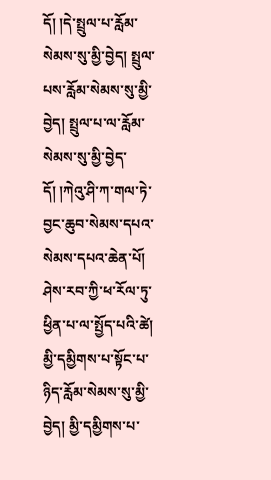དོ། །དེ་སྤྲུལ་པ་རློམ་སེམས་སུ་མྱི་བྱེད། སྤྲུལ་པས་རློམ་སེམས་སུ་མྱི་བྱེད། སྤྲུལ་པ་ལ་རློམ་སེམས་སུ་མྱི་བྱེད་དོ། །ཀེའུ་ཤི་ཀ་གལ་ཏེ་བྱང་ཆུབ་སེམས་དཔའ་ སེམས་དཔའ་ཆེན་པོ། ཤེས་རབ་ཀྱི་ཕ་རོལ་ཏུ་ཕྱིན་པ་ལ་སྤྱོད་པའི་ཚེ། མྱི་དམྱིགས་པ་སྟོང་པ་ཉིད་རློམ་སེམས་སུ་མྱི་བྱེད། མྱི་དམྱིགས་པ་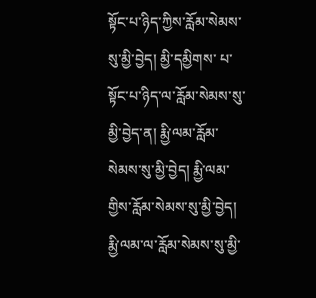སྟོང་པ་ཉིད་ཀྱིས་རློམ་སེམས་སུ་མྱི་བྱེད། མྱི་དམྱིགས་ པ་སྟོང་པ་ཉིད་ལ་རློམ་སེམས་སུ་མྱི་བྱེད་ན། རྨྱི་ལམ་རློམ་སེམས་སུ་མྱི་བྱེད། རྨྱི་ལམ་གྱིས་རློམ་སེམས་སུ་མྱི་བྱེད། རྨྱི་ལམ་ལ་རློམ་སེམས་སུ་མྱི་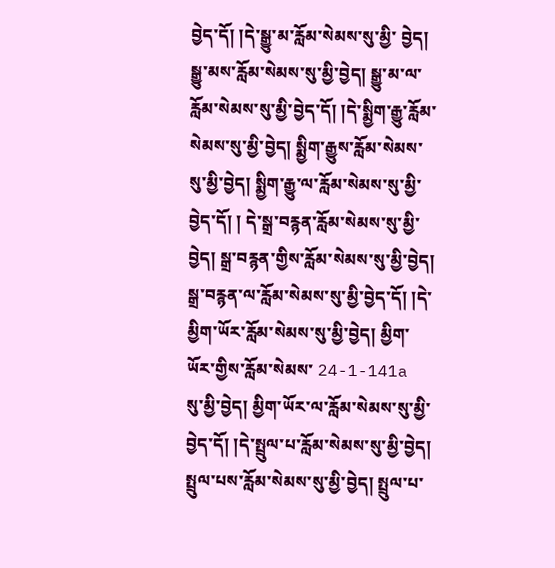བྱེད་དོ། །དེ་སྒྱུ་མ་རློམ་སེམས་སུ་མྱི་ བྱེད། སྒྱུ་མས་རློམ་སེམས་སུ་མྱི་བྱེད། སྒྱུ་མ་ལ་རློམ་སེམས་སུ་མྱི་བྱེད་དོ། །དེ་སྨྱིག་རྒྱུ་རློམ་སེམས་སུ་མྱི་བྱེད། སྨྱིག་རྒྱུས་རློམ་སེམས་སུ་མྱི་བྱེད། སྨྱིག་རྒྱུ་ལ་རློམ་སེམས་སུ་མྱི་བྱེད་དོ། ། དེ་སྒྲ་བརྙན་རློམ་སེམས་སུ་མྱི་བྱེད། སྒྲ་བརྙན་གྱིས་རློམ་སེམས་སུ་མྱི་བྱེད། སྒྲ་བརྙན་ལ་རློམ་སེམས་སུ་མྱི་བྱེད་དོ། །དེ་མྱིག་ཡོར་རློམ་སེམས་སུ་མྱི་བྱེད། མྱིག་ཡོར་གྱིས་རློམ་སེམས་ 24-1-141a སུ་མྱི་བྱེད། མྱིག་ཡོར་ལ་རློམ་སེམས་སུ་མྱི་བྱེད་དོ། །དེ་སྤྲུལ་པ་རློམ་སེམས་སུ་མྱི་བྱེད། སྤྲུལ་པས་རློམ་སེམས་སུ་མྱི་བྱེད། སྤྲུལ་པ་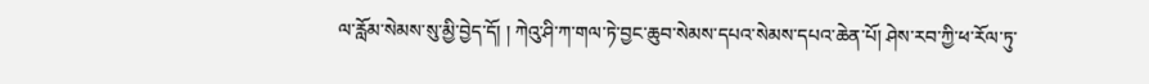ལ་རློམ་སེམས་སུ་མྱི་བྱེད་དོ། ། ཀེའུ་ཤི་ཀ་གལ་ཏེ་བྱང་ཆུབ་སེམས་དཔའ་སེམས་དཔའ་ཆེན་པོ། ཤེས་རབ་ཀྱི་ཕ་རོལ་ཏུ་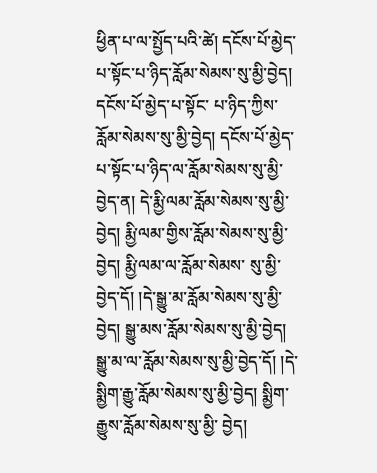ཕྱིན་པ་ལ་སྤྱོད་པའི་ཚེ། དངོས་པོ་མྱེད་པ་སྟོང་པ་ཉིད་རློམ་སེམས་སུ་མྱི་བྱེད། དངོས་པོ་མྱེད་པ་སྟོང་ པ་ཉིད་ཀྱིས་རློམ་སེམས་སུ་མྱི་བྱེད། དངོས་པོ་མྱེད་པ་སྟོང་པ་ཉིད་ལ་རློམ་སེམས་སུ་མྱི་བྱེད་ན། དེ་རྨྱི་ལམ་རློམ་སེམས་སུ་མྱི་བྱེད། རྨྱི་ལམ་གྱིས་རློམ་སེམས་སུ་མྱི་བྱེད། རྨྱི་ལམ་ལ་རློམ་སེམས་ སུ་མྱི་བྱེད་དོ། །དེ་སྒྱུ་མ་རློམ་སེམས་སུ་མྱི་བྱེད། སྒྱུ་མས་རློམ་སེམས་སུ་མྱི་བྱེད། སྒྱུ་མ་ལ་རློམ་སེམས་སུ་མྱི་བྱེད་དོ། །དེ་སྨྱིག་རྒྱུ་རློམ་སེམས་སུ་མྱི་བྱེད། སྨྱིག་རྒྱུས་རློམ་སེམས་སུ་མྱི་ བྱེད།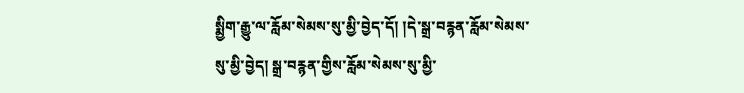སྨྱིག་རྒྱུ་ལ་རློམ་སེམས་སུ་མྱི་བྱེད་དོ། །དེ་སྒྲ་བརྙན་རློམ་སེམས་སུ་མྱི་བྱེད། སྒྲ་བརྙན་གྱིས་རློམ་སེམས་སུ་མྱི་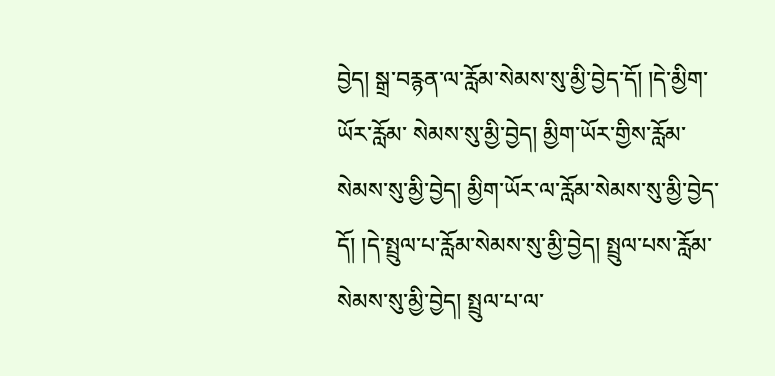བྱེད། སྒྲ་བརྙན་ལ་རློམ་སེམས་སུ་མྱི་བྱེད་དོ། །དེ་མྱིག་ཡོར་རློམ་ སེམས་སུ་མྱི་བྱེད། མྱིག་ཡོར་གྱིས་རློམ་སེམས་སུ་མྱི་བྱེད། མྱིག་ཡོར་ལ་རློམ་སེམས་སུ་མྱི་བྱེད་དོ། །དེ་སྤྲུལ་པ་རློམ་སེམས་སུ་མྱི་བྱེད། སྤྲུལ་པས་རློམ་སེམས་སུ་མྱི་བྱེད། སྤྲུལ་པ་ལ་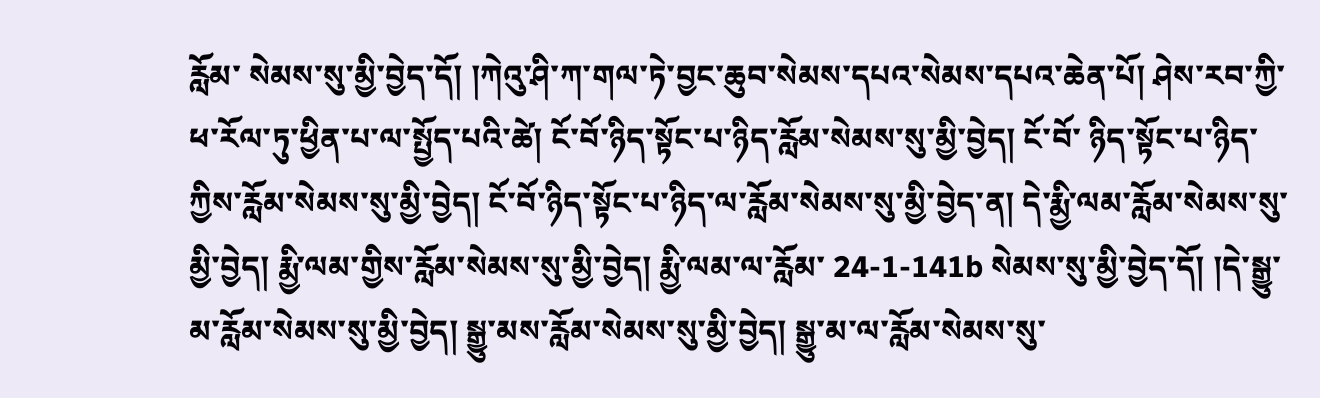རློམ་ སེམས་སུ་མྱི་བྱེད་དོ། །ཀེའུ་ཤི་ཀ་གལ་ཏེ་བྱང་ཆུབ་སེམས་དཔའ་སེམས་དཔའ་ཆེན་པོ། ཤེས་རབ་ཀྱི་ཕ་རོལ་ཏུ་ཕྱིན་པ་ལ་སྤྱོད་པའི་ཚེ། ངོ་བོ་ཉིད་སྟོང་པ་ཉིད་རློམ་སེམས་སུ་མྱི་བྱེད། ངོ་བོ་ ཉིད་སྟོང་པ་ཉིད་ཀྱིས་རློམ་སེམས་སུ་མྱི་བྱེད། ངོ་བོ་ཉིད་སྟོང་པ་ཉིད་ལ་རློམ་སེམས་སུ་མྱི་བྱེད་ན། དེ་རྨྱི་ལམ་རློམ་སེམས་སུ་མྱི་བྱེད། རྨྱི་ལམ་གྱིས་རློམ་སེམས་སུ་མྱི་བྱེད། རྨྱི་ལམ་ལ་རློམ་ 24-1-141b སེམས་སུ་མྱི་བྱེད་དོ། །དེ་སྒྱུ་མ་རློམ་སེམས་སུ་མྱི་བྱེད། སྒྱུ་མས་རློམ་སེམས་སུ་མྱི་བྱེད། སྒྱུ་མ་ལ་རློམ་སེམས་སུ་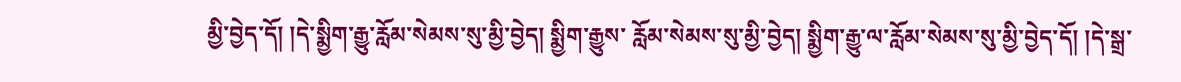མྱི་བྱེད་དོ། །དེ་སྨྱིག་རྒྱུ་རློམ་སེམས་སུ་མྱི་བྱེད། སྨྱིག་རྒྱུས་ རློམ་སེམས་སུ་མྱི་བྱེད། སྨྱིག་རྒྱུ་ལ་རློམ་སེམས་སུ་མྱི་བྱེད་དོ། །དེ་སྒྲ་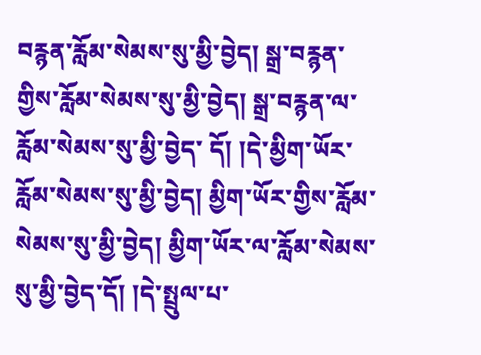བརྙན་རློམ་སེམས་སུ་མྱི་བྱེད། སྒྲ་བརྙན་གྱིས་རློམ་སེམས་སུ་མྱི་བྱེད། སྒྲ་བརྙན་ལ་རློམ་སེམས་སུ་མྱི་བྱེད་ དོ། །དེ་མྱིག་ཡོར་རློམ་སེམས་སུ་མྱི་བྱེད། མྱིག་ཡོར་གྱིས་རློམ་སེམས་སུ་མྱི་བྱེད། མྱིག་ཡོར་ལ་རློམ་སེམས་སུ་མྱི་བྱེད་དོ། །དེ་སྤྲུལ་པ་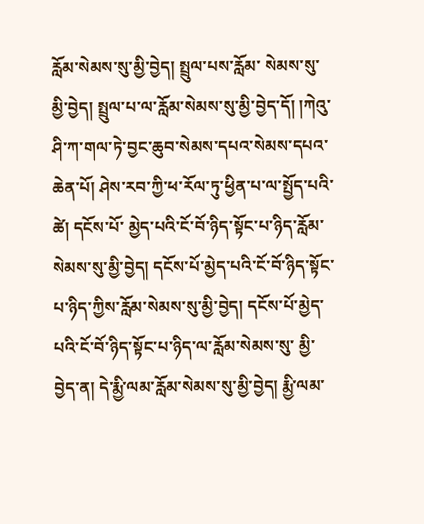རློམ་སེམས་སུ་མྱི་བྱེད། སྤྲུལ་པས་རློམ་ སེམས་སུ་མྱི་བྱེད། སྤྲུལ་པ་ལ་རློམ་སེམས་སུ་མྱི་བྱེད་དོ། །ཀེའུ་ཤི་ཀ་གལ་ཏེ་བྱང་ཆུབ་སེམས་དཔའ་སེམས་དཔའ་ཆེན་པོ། ཤེས་རབ་ཀྱི་ཕ་རོལ་ཏུ་ཕྱིན་པ་ལ་སྤྱོད་པའི་ཚེ། དངོས་པོ་ མྱེད་པའི་ངོ་བོ་ཉིད་སྟོང་པ་ཉིད་རློམ་སེམས་སུ་མྱི་བྱེད། དངོས་པོ་མྱེད་པའི་ངོ་བོ་ཉིད་སྟོང་པ་ཉིད་ཀྱིས་རློམ་སེམས་སུ་མྱི་བྱེད། དངོས་པོ་མྱེད་པའི་ངོ་བོ་ཉིད་སྟོང་པ་ཉིད་ལ་རློམ་སེམས་སུ་ མྱི་བྱེད་ན། དེ་རྨྱི་ལམ་རློམ་སེམས་སུ་མྱི་བྱེད། རྨྱི་ལམ་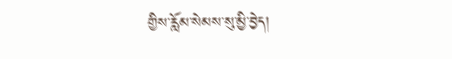གྱིས་རློམ་སེམས་སུ་མྱི་བྱེད།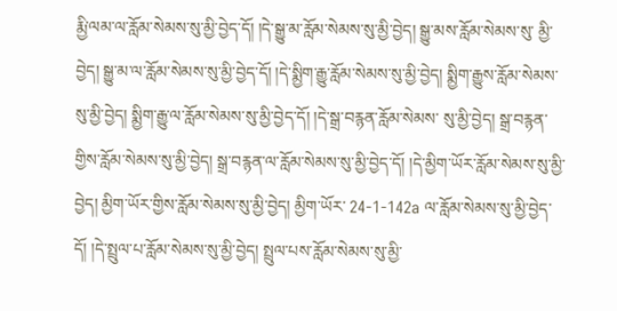རྨྱི་ལམ་ལ་རློམ་སེམས་སུ་མྱི་བྱེད་དོ། །དེ་སྒྱུ་མ་རློམ་སེམས་སུ་མྱི་བྱེད། སྒྱུ་མས་རློམ་སེམས་སུ་ མྱི་བྱེད། སྒྱུ་མ་ལ་རློམ་སེམས་སུ་མྱི་བྱེད་དོ། །དེ་སྨྱིག་རྒྱུ་རློམ་སེམས་སུ་མྱི་བྱེད། སྨྱིག་རྒྱུས་རློམ་སེམས་སུ་མྱི་བྱེད། སྨྱིག་རྒྱུ་ལ་རློམ་སེམས་སུ་མྱི་བྱེད་དོ། །དེ་སྒྲ་བརྙན་རློམ་སེམས་ སུ་མྱི་བྱེད། སྒྲ་བརྙན་གྱིས་རློམ་སེམས་སུ་མྱི་བྱེད། སྒྲ་བརྙན་ལ་རློམ་སེམས་སུ་མྱི་བྱེད་དོ། །དེ་མྱིག་ཡོར་རློམ་སེམས་སུ་མྱི་བྱེད། མྱིག་ཡོར་གྱིས་རློམ་སེམས་སུ་མྱི་བྱེད། མྱིག་ཡོར་ 24-1-142a ལ་རློམ་སེམས་སུ་མྱི་བྱེད་དོ། །དེ་སྤྲུལ་པ་རློམ་སེམས་སུ་མྱི་བྱེད། སྤྲུལ་པས་རློམ་སེམས་སུ་མྱི་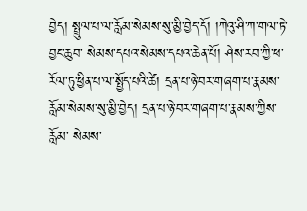བྱེད། སྤྲུལ་པ་ལ་རློམ་སེམས་སུ་མྱི་བྱེད་དོ། །ཀེའུ་ཤི་ཀ་གལ་ཏེ་བྱང་ཆུབ་ སེམས་དཔའ་སེམས་དཔའ་ཆེན་པོ། ཤེས་རབ་ཀྱི་ཕ་རོལ་ཏུ་ཕྱིན་པ་ལ་སྤྱོད་པའི་ཚེ། དྲན་པ་ཉེ་བར་གཞག་པ་རྣམས་རློམ་སེམས་སུ་མྱི་བྱེད། དྲན་པ་ཉེ་བར་གཞག་པ་རྣམས་ཀྱིས་རློམ་ སེམས་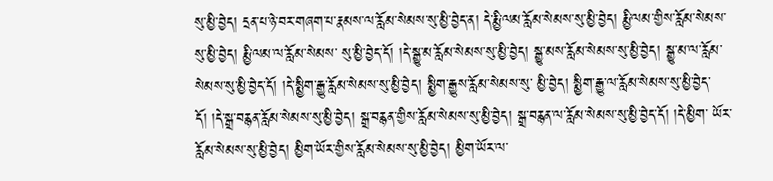སུ་མྱི་བྱེད། དྲན་པ་ཉེ་བར་གཞག་པ་རྣམས་ལ་རློམ་སེམས་སུ་མྱི་བྱེད་ན། དེ་རྨྱི་ལམ་རློམ་སེམས་སུ་མྱི་བྱེད། རྨྱི་ལམ་གྱིས་རློམ་སེམས་སུ་མྱི་བྱེད། རྨྱི་ལམ་ལ་རློམ་སེམས་ སུ་མྱི་བྱེད་དོ། །དེ་སྒྱུ་མ་རློམ་སེམས་སུ་མྱི་བྱེད། སྒྱུ་མས་རློམ་སེམས་སུ་མྱི་བྱེད། སྒྱུ་མ་ལ་རློམ་སེམས་སུ་མྱི་བྱེད་དོ། །དེ་སྨྱིག་རྒྱུ་རློམ་སེམས་སུ་མྱི་བྱེད། སྨྱིག་རྒྱུས་རློམ་སེམས་སུ་ མྱི་བྱེད། སྨྱིག་རྒྱུ་ལ་རློམ་སེམས་སུ་མྱི་བྱེད་དོ། །དེ་སྒྲ་བརྙན་རློམ་སེམས་སུ་མྱི་བྱེད། སྒྲ་བརྙན་གྱིས་རློམ་སེམས་སུ་མྱི་བྱེད། སྒྲ་བརྙན་ལ་རློམ་སེམས་སུ་མྱི་བྱེད་དོ། །དེ་མྱིག་ ཡོར་རློམ་སེམས་སུ་མྱི་བྱེད། མྱིག་ཡོར་གྱིས་རློམ་སེམས་སུ་མྱི་བྱེད། མྱིག་ཡོར་ལ་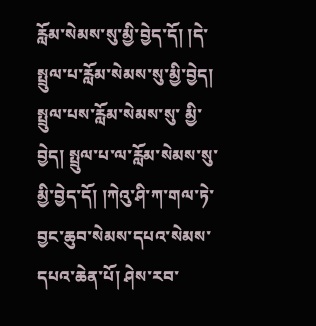རློམ་སེམས་སུ་མྱི་བྱེད་དོ། །དེ་སྤྲུལ་པ་རློམ་སེམས་སུ་མྱི་བྱེད། སྤྲུལ་པས་རློམ་སེམས་སུ་ མྱི་བྱེད། སྤྲུལ་པ་ལ་རློམ་སེམས་སུ་མྱི་བྱེད་དོ། །ཀེའུ་ཤི་ཀ་གལ་ཏེ་བྱང་ཆུབ་སེམས་དཔའ་སེམས་དཔའ་ཆེན་པོ། ཤེས་རབ་